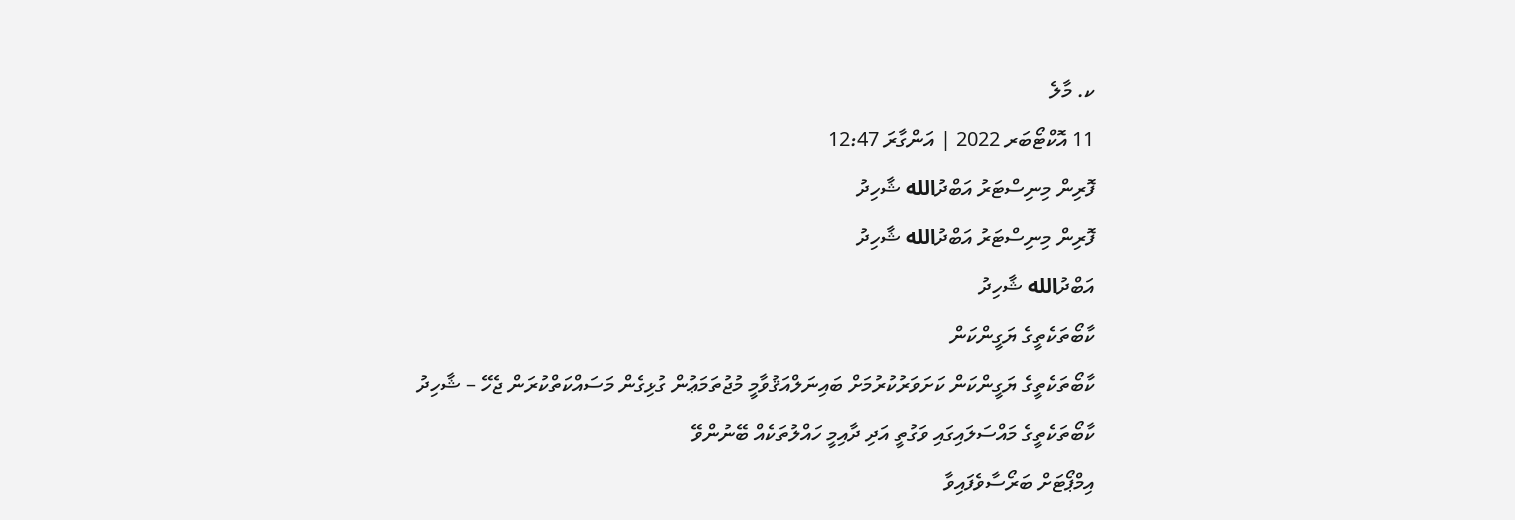ކ. މާލެ
11 އޮކްޓޯބަރ 2022 | އަންގާރަ 12:47
ފޮރިން މިނިސްޓަރު އަބްދުالله ޝާހިދު
ފޮރިން މިނިސްޓަރު އަބްދުالله ޝާހިދު
އަބްދުالله ޝާހިދު
ކާބޯތަކެތީގެ ޔަގީންކަން
ކާބޯތަކެތީގެ ޔަގީންކަން ކަށަވަރުކުރުމަށް ބައިނަލްއަޤުވާމީ މުޖުތަމަޢުން ގުޅިގެން މަސައްކަތްކުރަން ޖެހޭ – ޝާހިދު
ކާބޯތަކެތީގެ މައްސަލައިގައި ވަގުތީ އަދި ދާއިމީ ހައްލުތަކެއް ބޭނުންވޭ
އިމްޕޯޓަށް ބަރޯސާވެފައިވާ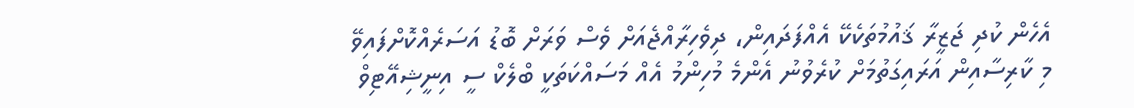އެހެން ކުދި ޖަޒީރާ ޤައުމުތަކެކޭ އެއްފަދައިން، ދިވެހިރާއްޖެއަށް ވެސް ވަރަށް ބޮޑު އަސަރެއްކޮށްފައިވޭ
މި ކާރިސާއިން އަރައިގަތުމަށް ކުރެވުނު އެންމެ މުހިންމު އެއް މަސައްކަތަކީ ބްލެކް ސީ އިނީޝިއޭޓިވް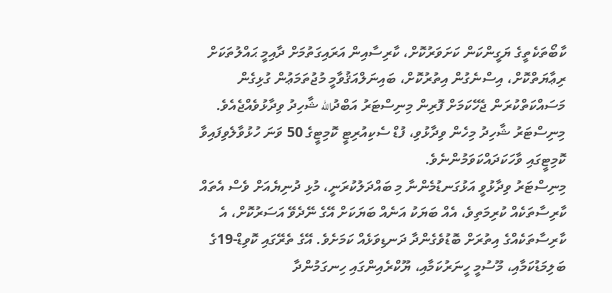ކާބޯތަކެތީގެ ޔަގީންކަން ކަށަވަރުކޮށް، ކާރިސާއިން އަރައިގަތުމަށް ދާއިމީ ޙައްލުތަކަށް ރިޢާޔަތްކޮށް، އިސްނެގުން އިތުރުކޮށް، ބައިނަލްއަޤުވާމީ މުޖުތަމަޢުން ގުޅިގެން މަސައްކަތްކުރަން ޖެހޭކަމަށް ފޮރިން މިނިސްޓަރު އަބްދުالله ޝާހިދު ވިދާޅުވެއްޖެއެވެ.
މިނިސްޓަރު ޝާހިދު މިހެން ވިދާޅުވި، ފުޑް ސެކިއުރިޓީ ކޮމިޓީގެ 50 ވަނަ ހުޅުވާލެވިފައިވާ ކޮމިޓީގައި ވާހަކަދައްކަވަމުންނެވެ.
މިނިސްޓަރު ވިދާޅުވީ އަޅުގަނޑުމެންނާ މި ބައްދަލުކުރަނީ، މުޅި ދުނިޔެއަށް ވެސް އެތައް ކާރިސާތަކެއް ކުރިމަތިވެ، އެއް ބަޔަކު އަނެއް ބަޔަކަށް އޭގެ ނޭދެވޭ އަސަރުކޮށް، އެ ކާރިސާތަކެއްގެ އިތުރަށް ބޮޑުވެގެންދާ ދަނޑިވަޅެއް ކަމަށެވެ. އޭގެ ތެރޭގައި ކޮވިޑް-19ގެ ބަލިމަޑުކަމާއި، މޫސުމީ ހީނަރުކަމާއި، ޔޫކްރެއިންގައި ހިނގަމުންދާ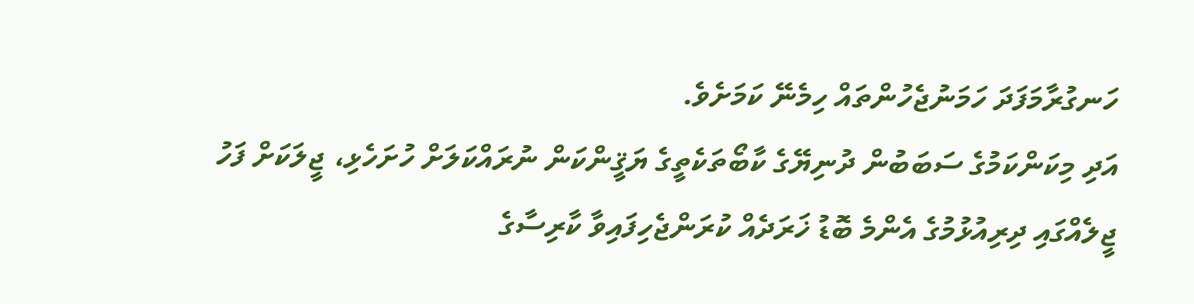ހަނގުރާމަފަދަ ހަމަނުޖެހުންތައް ހިމެނޭ ކަމަށެވެ.
އަދި މިކަންކަމުގެ ސަބަބުން ދުނިޔޭގެ ކާބޯތަކެތީގެ ޔަޤީންކަން ނުރައްކަލަށް ހުށަހެޅި، ޖީލަކަށް ފަހު ޖީލެއްގައި ދިރިއުޅުމުގެ އެންމެ ބޮޑު ޚަރަދެއް ކުރަންޖެހިފައިވާ ކާރިސާގެ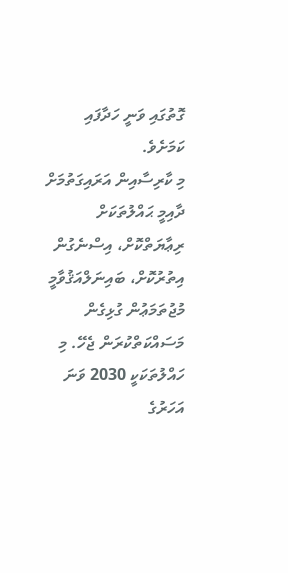ގޮތުގައި ވަނީ ހަދާފައި ކަމަށެވެ.
މި ކާރިސާއިން އަރައިގަތުމަށް ދާއިމީ ޙައްލުތަކަށް ރިޢާޔަތްކޮށް، އިސްނެގުން އިތުރުކޮށް، ބައިނަލްއަޤުވާމީ މުޖުތަމަޢުން ގުޅިގެން މަސައްކަތްކުރަން ޖެހޭ. މި ހައްލުތަކަކީ 2030 ވަނަ އަހަރުގެ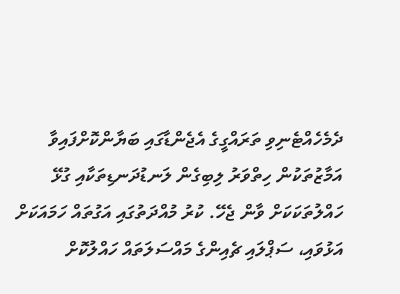ދެމެހެއްޓެނިވި ތަރައްގީގެ އެޖެންޑާގައި ބަޔާންކޮށްފައިވާ އަމާޒުތަކުން ހިތްވަރު ލިބިގެން ލަނޑުދަނޑިތަކާއި ގުޅޭ ހައްލުތަކަކަށް ވާން ޖެހޭ. ކުރު މުއްދަތުގައި އަގުތައް ހަމައަކަށް އަޅުވައި، ސަޕްލައި ޗެއިންގެ މައްސަލަތައް ހައްލުކޮށް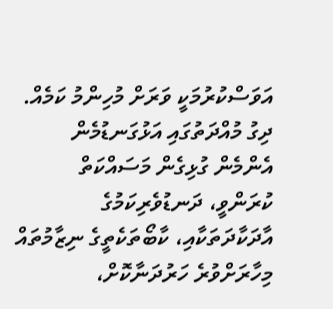އަވަސްކުރުމަކީ ވަރަށް މުހިންމު ކަމެއް. ދިގު މުއްދަތުގައި އަޅުގަނޑުމެން އެންމެން ގުޅިގެން މަސައްކަތް ކުރަންވީ، ދަނޑުވެރިކަމުގެ އާދަކާދަތަކާއި، ކާބޯތަކެތީގެ ނިޒާމުތައް މިހާރަށްވުރެ ހަރުދަނާކޮށް،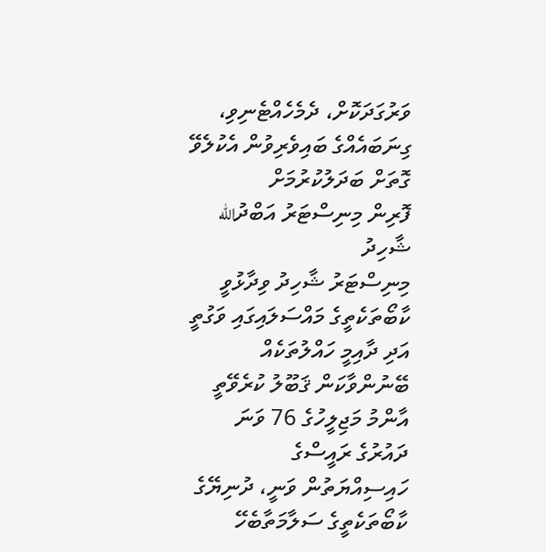ވަރުގަދަކޮށް، ދެމެހެއްޓެނިވި، ގިނަބައެއްގެ ބައިވެރިވުން އެކުލެވޭ ގޮތަށް ބަދަލުކުރުމަށް
ފޮރިން މިނިސްޓަރު އަބްދުالله ޝާހިދު
މިނިސްޓަރު ޝާހިދު ވިދާޅުވީ ކާބޯތަކެތީގެ މައްސަލައިގައި ވަގުތީ އަދި ދާއިމީ ހައްލުތަކެއް ބޭނުންވާކަން ޤަބޫލު ކުރެވޭތީ އާންމު މަޖިލީހުގެ 76 ވަނަ ދައުރުގެ ރައީސްގެ ހައިސިއްޔަތުން ވަނީ، ދުނިޔޭގެ ކާބޯތަކެތީގެ ސަލާމަތާބެހޭ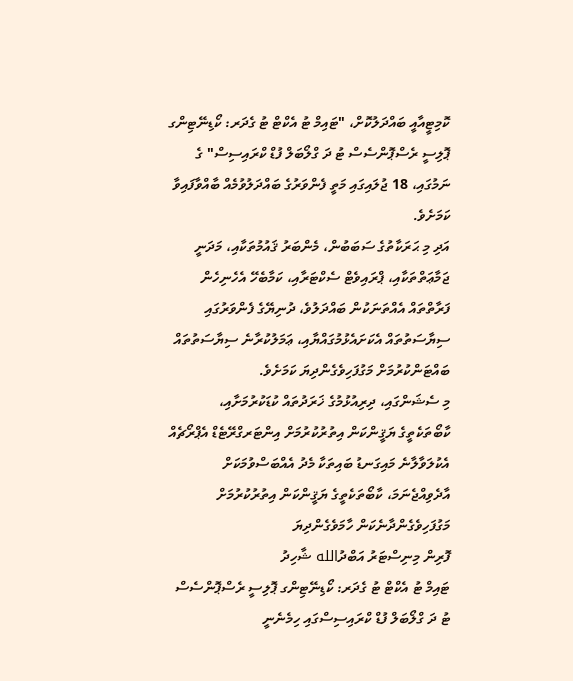ކޮމިޓީއާއީ ބައްދަލުކޮށް، "ޓައިމް ޓު އެކްޓް ޓު ގެދަރ: ކޯޑިނޭޓިންގ ޕޮލިސީ ރެސްޕޮންސެސް ޓު ދަ ގްލޯބަލް ފުޑް ކްރައިސިސް" ގެ ނަމުގައި، 18 ޖުލައިގައި މަތީ ފެންވަރުގެ ބައްދަލުވުމެއް ބާއްވާފައިވާ ކަމަށެވެ.
އަދި މި ޙަރަކާތުގެ ސަބަބުން، މެންބަރު ޤައުމުތަކާއި، މަދަނީ ޖަމާޢަތްތަކާއި، ޕްރައިވެޓް ސެކްޓަރާއި، ކަމާބެހޭ އެހެނިހެން ފަރާތްތައް އެއްތަނަކުން ބައްދަލުވެ، ދުނިޔޭގެ ފެންވަރުގައި ސިޔާސަތުތައް އެކަށައެޅުމުގައްޔާއި، ޢަމަލުކުރާނެ ސިޔާސަތުތައް ބައްޓަންކުރުމަށް މަގުފަހިވެގެންދިޔަ ކަމަށެވެ.
މި ސެޝަންގައި، ދިރިއުޅުމުގެ ޚަރަދުތައް ކުޑަކުރުމަށާއި، ކާބޯތަކެތީގެ ޔަޤީންކަން އިތުރުކުރުމަށް އިންޓަރގްރޭޓެޑް އެޕްރޯޗެއް އެކުލަވާލާނެ މައިގަނޑު ބައިތަކާ މެދު އެއްބަސްވުމަކަށް އާދެވިއްޖެނަމަ، ކާބޯތަކެތީގެ ޔަޤީންކަން އިތުރުކުރުމަށް މަގުފަހިވެގެންދާނެކަން ހާމަވެގެންދިޔަ
ފޮރިން މިނިސްޓަރު އަބްދުالله ޝާހިދު
ޓައިމް ޓު އެކްޓް ޓު ގެދަރ: ކޯޑިނޭޓިންގ ޕޮލިސީ ރެސްޕޮންސެސް ޓު ދަ ގްލޯބަލް ފުޑް ކްރައިސިސްގައި ހިމެނެނީ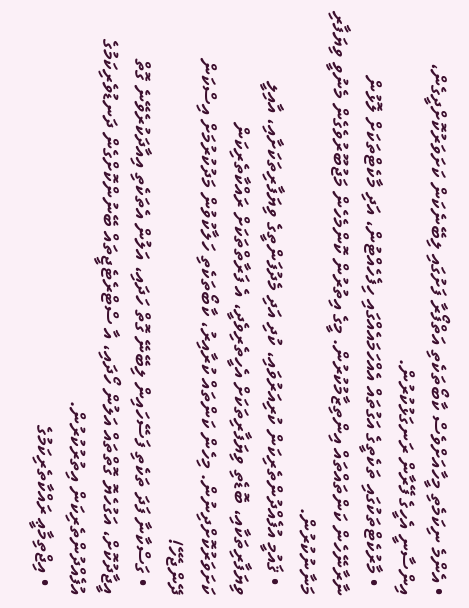• އެންމެ ނިކަމެތި މީހާއަށްވެސް ކާބޯތަކެތި އަތްފޯރާ ފަށުގައި ލިބޭނެކަން ކަށަވަރުކޮށްދީގެން، އިންސާނީ އެހީގެ ފޭރާން ރަނގަޅުކުރުން.
  • މާރުކެޓްތަކުގައި ތަކެތީގެ އަގުތައް އެއްހަމައެއްގައި ހިފެހެއްޓުން، އަދި މާކެޓްތަކަށް ލޮޅުން ނާރާނޭހެން ކަންތައްތައް އިންތިޒާމުކުރުން. މީގެ އިތުރުން ކޮންމެހެން މަޖުބޫރުވެގެން މެނުވީ ވިޔަފާރި މަނާނުކުރުން.
  • ޤައުމީ އުފެއްދުންތެރިކަން ކުރިއަރުވައި، ކުދި އަދި މެދުފަންތީގެ ވިޔަފާރިތަކަށާއި، އާއިލީ ވިޔަފާރިތަކާއި، ބޮޑެތި ވިޔަފާރިތަކަށް އެހީތެރިވެދީ، އެ ފަރާތްތަކަށް ރައްކާތެރިކަން ކަށަވަރުކޮށްދިނުން. މިހެން ކަންތައް ކުރާއިރު، ކާބޯތަކެތި ހަލާކުވުން މަދުކުރުމަށް އިސްކަން ދޭންޖެހޭ!
  • ގަސްކާނާ ފަދަ ތަކެތި ފަސޭހައިން ލިބޭނޭ ގޮތް ހަދައި، އަލުން އެތަކެތި އިއާދަކުރެވޭނެ ގޮތް އީޖާދުކޮށް، އަގުހެޔޮ ގޮތްތައް އަލުން ހޯދައި، އާ ސްޓްރެޓެޖީތައް ބޭނުންކޮށްގެން ދަނޑުވެރިކަމުގެ އުފެއްދުންތެރިކަން އިތުރުކުރުން.
  • އިޖްތިމާޢީ ރައްކާތެރިކަމުގެ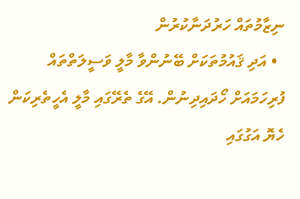ނިޒާމުތައް ހަރުދަނާކުރުން
  • އަދި ޤައުމުތަކަށް ބޭނުންވާ މާލީ ވަސީލަތްތައް ފުރިހަމައަށް ހޯދައިދިނުން. އޭގެ ތެރޭގައި މާލީ އެހީތެރިކަން ހެޔޮ އަގުގައި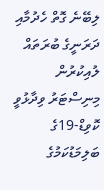ލިބޭނެ ގޮތް ހެދުމާއި ދަރަނީގެ ބުރަތައް ލުއިކުރުން
މިނިސްޓަރު ވިދާޅުވީ ކޮވިޑް-19ގެ ބަލިމަޑުކަމުގެ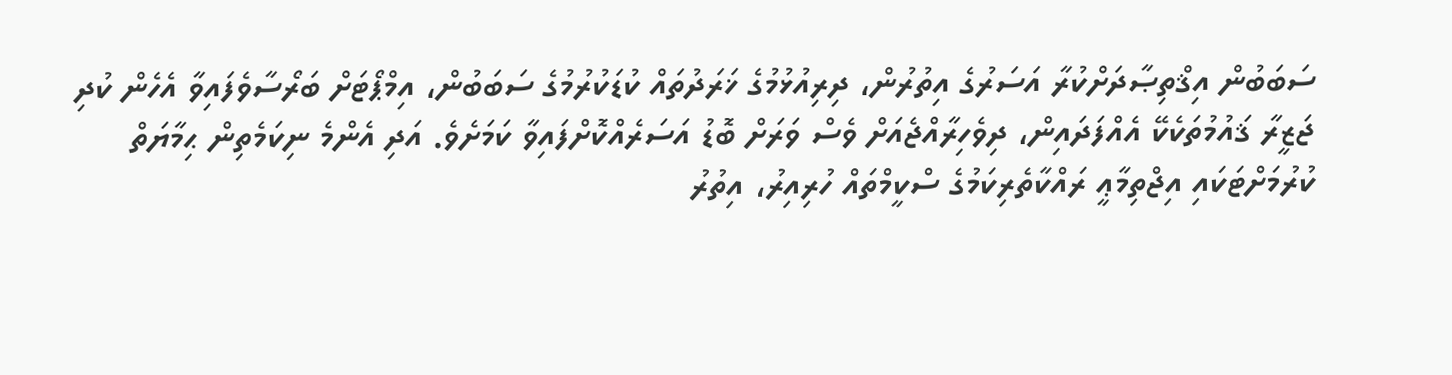ސަބަބުން އިޤްތިޞާދަށްކުރާ އަސަރުގެ އިތުރުން، ދިރިއުޅުމުގެ ޚަރަދުތައް ކުޑަކުރުމުގެ ސަބަބުން، އިމްޕޯޓަށް ބަރޯސާވެފައިވާ އެހެން ކުދި ޖަޒީރާ ޤައުމުތަކެކޭ އެއްފަދައިން، ދިވެހިރާއްޖެއަށް ވެސް ވަރަށް ބޮޑު އަސަރެއްކޮށްފައިވާ ކަމަށެވެ. އަދި އެންމެ ނިކަމެތިން ޙިމާޔަތް ކުރުމަށްޓަކައި އިޖްތިމާޢީ ރައްކާތެރިކަމުގެ ސްކީމްތައް ހުރިއިރު، އިތުރު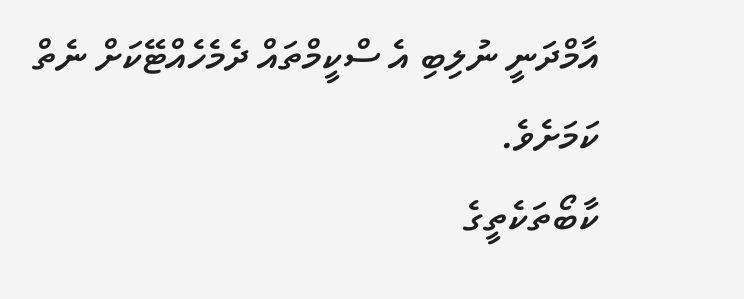އާމްދަނީ ނުލިބި އެ ސްކީމްތައް ދެމެހެއްޓޭކަށް ނެތް ކަމަށެވެ.
ކާބޯތަކެތީގެ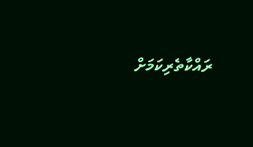ރައްކާތެރިކަމަށް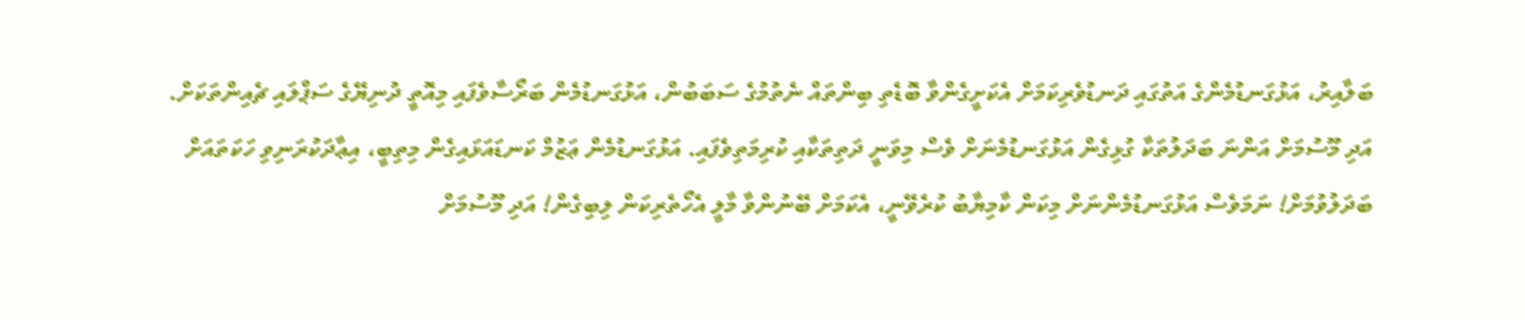ބަލާއިރު، އަޅުގަނޑުމެންގެ އަތުގައި ދަނޑުވެރިކަމަށް އެކަށީގެންވާ ބޮޑެތި ބިންތައް ނެތުމުގެ ސަބަބުން، އަޅުގަނޑުމެން ބަރޯސާވެފައި މިއޮތީ ދުނިޔޭގެ ސަޕްލައި ޗެއިންތަކަށް. އަދި މޫސުމަށް އަންނަ ބަދަލުތަކާ ގުޅިގެން އަޅުގަނޑުމެނަށް ވެސް މިވަނީ ދަތިތަކާއި ކުރިމަތިވެފައި. އަޅުގަނޑުމެން ޢަޒުމް ކަނޑައަޅައިގެން މިތިބީ، އިޢާދަކުރަނިވި ހަކަތައަށް ބަދަލުވުމަށް! ނަމަވެސް އަޅުގަނޑުމެންނަށް މިކަން ކާމިޔާބު ކުރެވޭނީ، އެކަމަށް ބޭނުންވާ މާލީ އެހޯތެރިކަން ލިބިގެން! އަދި މޫސުމަށް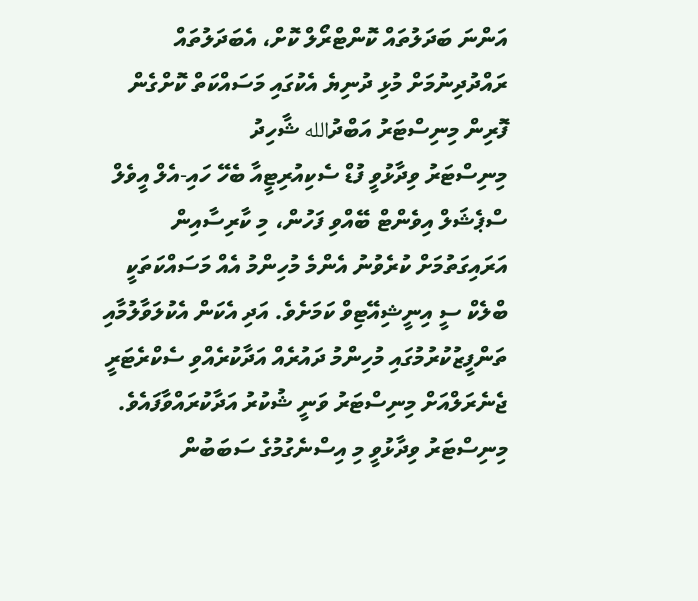އަންނަ ބަދަލުތައް ކޮންޓްރޯލް ކޮށް، އެބަދަލުތައް ރައްދުދިނުމަށް މުޅި ދުނިޔެ އެކުގައި މަސައްކަތް ކޮށްގެން
ފޮރިން މިނިސްޓަރު އަބްދުالله ޝާހިދު
މިނިސްޓަރު ވިދާޅުވީ ފުޑް ސެކިއުރިޓީއާ ބެހޭ ހައި-އެލް އީވެލް ސްޕެޝަލް އިވެންޓް ބޭއްވި ފަހުން، މި ކާރިސާއިން އަރައިގަތުމަށް ކުރެވުނު އެންމެ މުހިންމު އެއް މަސައްކަތަކީ ބްލެކް ސީ އިނީޝިއޭޓިވް ކަމަށެވެ. އަދި އެކަން އެކުލަވާލުމާއި ތަންފީޒުކުރުމުގައި މުހިންމު ދައުރެއް އަދާކުރެއްވި ސެކްރެޓަރީ ޖެނެރަލްއަށް މިނިސްޓަރު ވަނީ ޝުކުރު އަދާކުރައްވާފައެވެ.
މިނިސްޓަރު ވިދާޅުވީ މި އިސްނެގުމުގެ ސަބަބުން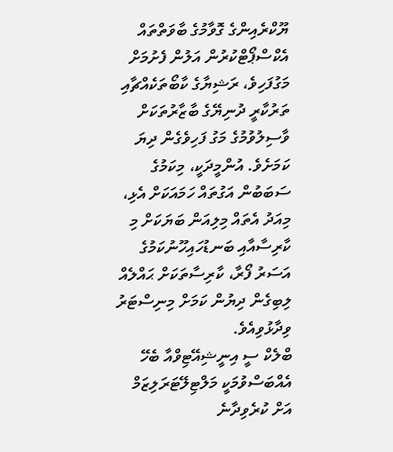ޔޫކްރެއިންގެ ގޮވާމުގެ ބާވަތްތައް އެކްސްޕޯޓްކުރުން އަލުން ފެށުމަށް މަގުފަހިވެ، ރަޝިޔާގެ ކާބޯތަކެއްޗާއި ތަރުކާރީ ދުނިޔޭގެ ބާޒާރުތަކަށް ވާސިލުވުމުގެ މަގު ފަހިވެގެން ދިޔަ ކަމަށެވެ. އުންމީދަކީ، މިކަމުގެ ސަބަބުން އަގުތައް ހަމައަކަށް އެޅި، މިއަދު އެތައް މިލިއަން ބަޔަކަށް މި ކާރިސާއާއި ބަނޑުހައިހޫނުކަމުގެ އަސަރު ފޯރާ، ކާރިސާތަކަށް ޙައްލެއް ލިބިގެން ދިޔުން ކަމަށް މިނިސްޓަރު ވިދާޅުވިއެވެ.
ބްލެކް ސީ އިނީޝިއޭޓިވްއާ ބެހޭ އެއްބަސްވުމަކީ މަލްޓިލޭޓަރަލިޒަމް އަށް ކުރެވިދާނެ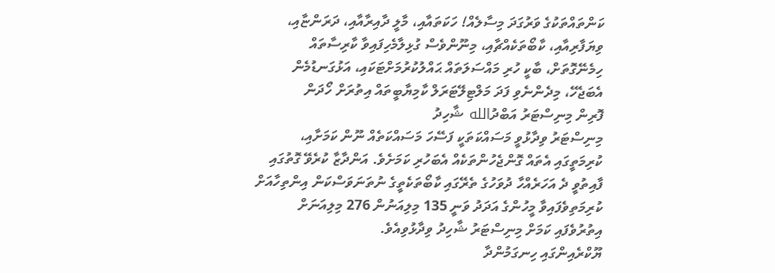ކަންތައްތަކުގެ ވަރުގަދަ މިސާލެއް! ހަކަތައާއި، މާލީ ދާއިރާއާއި، ދަރަންޏާއި، ވިޔަފާރިއާއި، ކާބޯތަކެއްޗާއި، މިނޫންވެސް ގުޅިލާމެހިފައިވާ ކާރިސާތައް ހިމެނޭގޮތަށް، ބާކީ ހުރި މައްސަލަތައް ޙައްލުކުރުމަށްޓަކައި، އަޅުގަނޑުމެން އެބަޖެހޭ، މިދެންނެވި ފަދަ މަލްޓިލޭޓަރަލް ކާމިޔާބީތައް އިތުރަށް ހޯދަން
ފޮރިން މިނިސްޓަރު އަބްދުالله ޝާހިދު
މިނިސްޓަރު ވިދާޅުވީ މަސައްކަތަކީ ފަސޭހަ މަސައްކަތެއް ނޫން ކަމަށާއި، ކުރިމަތީގައި އެތައް ގޮންޖެހުންތަކެއް އެބަހުރި ކަމަށެވެ. އަންދާޒާ ކުރެވޭ ގޮތުގައި ފާއިތުވީ ދެ އަހަރެއްހާ ދުވަހުގެ ތެރޭގައި ކާބޯތަކެތީގެ ނުތަނަވަސްކަން އިންތިހާއަށް ކުރިމަތިވެފައިވާ މީހުންގެ އަދަދު ވަނީ 135 މިލިއަނުން 276 މިލިއަނަށް އިތުރުވެފައި ކަމަށް މިނިސްޓަރު ޝާހިދު ވިދާޅުވިއެވެ.
ޔޫކްރެއިންގައި ހިނގަމުންދާ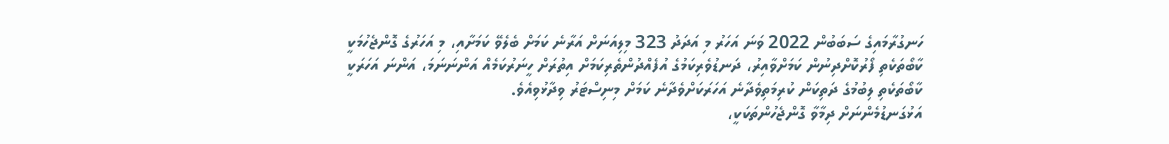ހަނގުރާމައިގެ ސަބަބުން 2022 ވަނަ އަހަރު މި އަދަދު 323 މިލިއަނަށް އަރާނެ ކަމަށް ބެލެވޭ ކަމަށާއި، މި އަހަރުގެ ގޮންޖެހުމަކީ ކާބޯތަކެތި ފޯރުކޮށްދިނުން ކަމަށްވާއިރު، ދަނޑުވެރިކަމުގެ އުފެއްދުންތެރިކަމަށް އިތުރަށް ހީނަރުކަމެއް އަންނަނަމަ، އަންނަ އަހަރަކީ ކާބޯތަކެތި ލިބުމުގެ ދަތިކަން ކުރިމަތިވެދާނެ އަހަރަކަށްވެދާނެ ކަމަށް މިނިސްޓަރު ވިދާޅުވިއެވެ.
އަޅުގަނޑުމެންނަށް ދިމާވާ ގޮންޖެހުންތަކަކީ،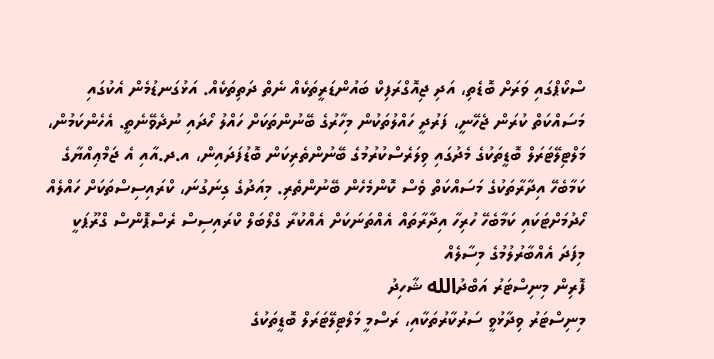ސްކޯޕްގައި ވަރަށް ބޮޑެތި، އަދި ޖިއޮގްރަފިކް ބައުންޑަރީތަކެއް ނެތް ދަތިތަކެއް. އަޅުގަނޑުމެން އެކުގައި މަސައްކަތް ކުރަން ޖެހޭނީ، ފަރުދީ ހައްލުތަކުން މިހާރުގެ ބޭނުންތަކަށް ހައްލު ހޯދައި ނުދެވޭނެތީ. އެހެންކަމުން، މަލްޓިލޭޓަރަލް ބޮޑީތަކުގެ މެދުގައި ވިލަރެސްކުރުމުގެ ބޭނުންތެރިކަން ބޮޑުފަދައިން، އ.ދ.އާއި އެ ޖަމްޢިއްޔާގެ ކަމާބެހޭ އިދާރާތަކުގެ މަސައްކަތް ވެސް ކޮންމެހެން ބޭނުންތެރި. މިއަދުގެ ގިނަގުނަ، ކްރައިސިސްތަކަށް ހައްލެއް ހޯދުމަށްޓަކައި ކަމާބެހޭ ހުރިހާ އިދާރާތައް އެއްތަނަކަށް އެއްކުރާ ގްލޯބަލް ކްރައިސިސް ރެސްޕޮންސް ގްރޫޕަކީ މިފަދަ އެއްބާރުލުމުގެ މިސާލެއް
ފޮރިން މިނިސްޓަރު އަބްދުالله ޝާހިދު
މިނިސްޓަރު ވިދާޅުވީ ސަރުކާރުތަކާއި، ރަސްމީ މަލްޓިލޭޓަރަލް ބޮޑީތަކުގެ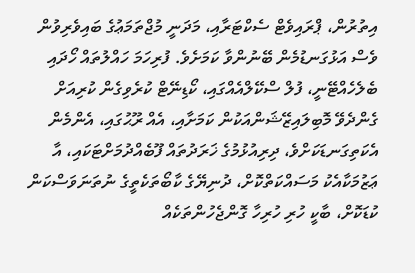އިތުރުން، ޕްރައިވެޓް ސެކްޓަރާއި، މަދަނީ މުޖްތަމަޢުގެ ބައިވެރިވުން ވެސް އަޅުގަނޑުމެން ބޭނުންވާ ކަމަށެވެ. ފުރިހަމަ ހައްލުތައް ހޯދައި ބެލެހެއްޓޭނީ، ފުލް ސްކޭލްއެއްގައި، ކޯޑިނޭޓް ކުރެވިގެން ކުރިއަށް ގެންދެވޭ މޮބިލައިޒޭޝަންއަކުން ކަމަށާއި، އެއް ރޫޙުގައި، އެންމެން އެކަތިގަނޑަކަށްވެ، ދިރިއުޅުމުގެ ޚަރަދުތައް ފޫބެއްދުމަށްޓަކައި، އާ ޢަޒުމަކާއެކު މަސައްކަތްކޮށް، ދުނިޔޭގެ ކާބޯތަކެތީގެ ނުތަނަވަސްކަން ކުޑަކޮށް، ބާކީ ހުރި ހުރިހާ ގޮންޖެހުންތަކެއް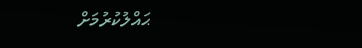ޙައްލުކުރުމަށް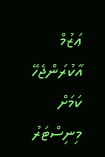ޢަޒުމް އާކުރަންޖެހޭ ކަމަށް މިނިސްޓަރު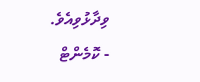ވިދާޅުވިއެވެ.
- ކޮމެންޓް